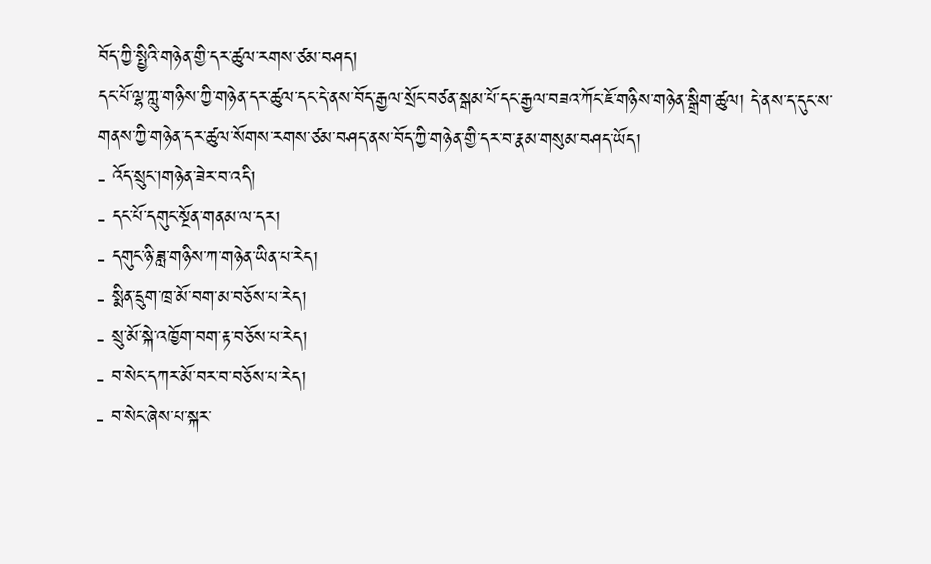བོད་ཀྱི་སྤྱིའི་གཉེན་གྱི་དར་ཚུལ་རགས་ཙམ་བཤད།
དང་པོ་ལྷ་ཀླུ་གཉིས་ཀྱི་གཉེན་དར་ཚུལ་དང་དེ་ནས་བོད་རྒྱལ་སྲོང་བཙན་སྒམ་པོ་དང་རྒྱལ་བཟའ་ཀོང་ཇོ་གཉིས་གཉེན་སྒྲིག་ཚུལ། དེ་ནས་ད་དུང་ས་གནས་ཀྱི་གཉེན་དར་ཚུལ་སོགས་རགས་ཙམ་བཤད་ནས་བོད་ཀྱི་གཉེན་གྱི་དར་བ་རྣམ་གསུམ་བཤད་ཡོད།
- འོད་སྲུང་།གཉེན་ཟེར་བ་འདི།
- དང་པོ་དགུང་སྔོན་གནམ་ལ་དར།
- དགུང་ཉི་ཟླ་གཉིས་ཀ་གཉེན་ཡིན་པ་རེད།
- སྨིན་དྲུག་ཁྲ་མོ་བག་མ་བཅོས་པ་རེད།
- སྲུ་མོ་སྐེ་འཁྱོག་བག་རྟ་བཅོས་པ་རེད།
- བ་སེང་དཀར་མོ་བར་བ་བཅོས་པ་རེད།
- བ་སེང་ཞེས་པ་སྐར་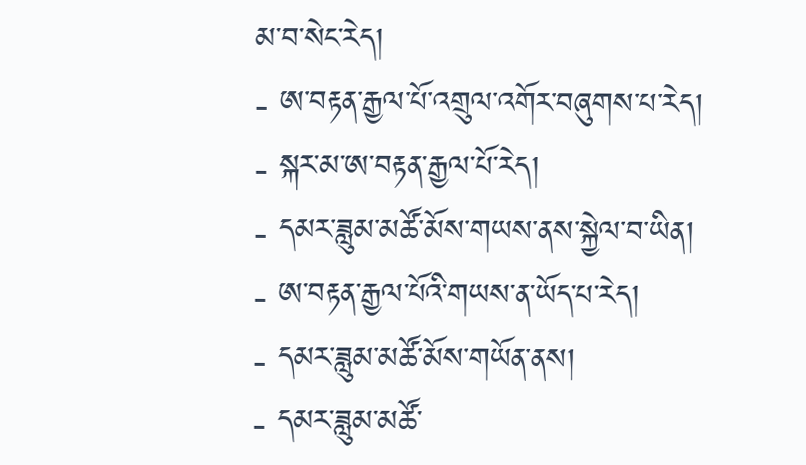མ་བ་སེང་རེད།
- ཨ་བརྟན་རྒྱལ་པོ་འགྲུལ་འགོར་བཞུགས་པ་རེད།
- སྐར་མ་ཨ་བརྟན་རྒྱལ་པོ་རེད།
- དམར་ཟླུམ་མཚོ་མོས་གཡས་ནས་སྐྱེལ་བ་ཡིན།
- ཨ་བརྟན་རྒྱལ་པོའི་གཡས་ན་ཡོད་པ་རེད།
- དམར་ཟླུམ་མཚོ་མོས་གཡོན་ནས།
- དམར་ཟླུམ་མཚོ་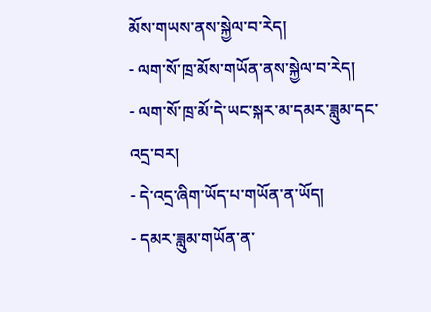མོས་གཡས་ནས་སྐྱེལ་བ་རེད།
- ལག་སོ་ཁྲ་མོས་གཡོན་ནས་སྐྱེལ་བ་རེད།
- ལག་སོ་ཁྲ་མོ་དེ་ཡང་སྐར་མ་དམར་ཟླུམ་དང་འདྲ་བར།
- དེ་འདྲ་ཞིག་ཡོད་པ་གཡོན་ན་ཡོད།
- དམར་ཟླུམ་གཡོན་ན་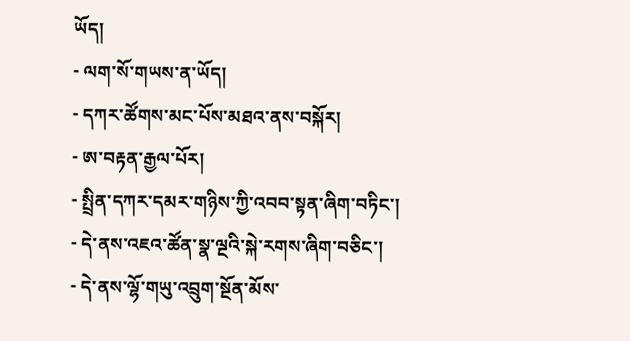ཡོད།
- ལག་སོ་གཡས་ན་ཡོད།
- དཀར་ཚོགས་མང་པོས་མཐའ་ནས་བསྐོར།
- ཨ་བརྟན་རྒྱལ་པོར།
- སྤྲིན་དཀར་དམར་གཉིས་ཀྱི་འབབ་སྟན་ཞིག་བཏིང་།
- དེ་ནས་འཇའ་ཚོན་སྣ་ལྔའི་སྐེ་རགས་ཞིག་བཅིང་།
- དེ་ནས་ལྷོ་གཡུ་འབྲུག་སྔོན་མོས་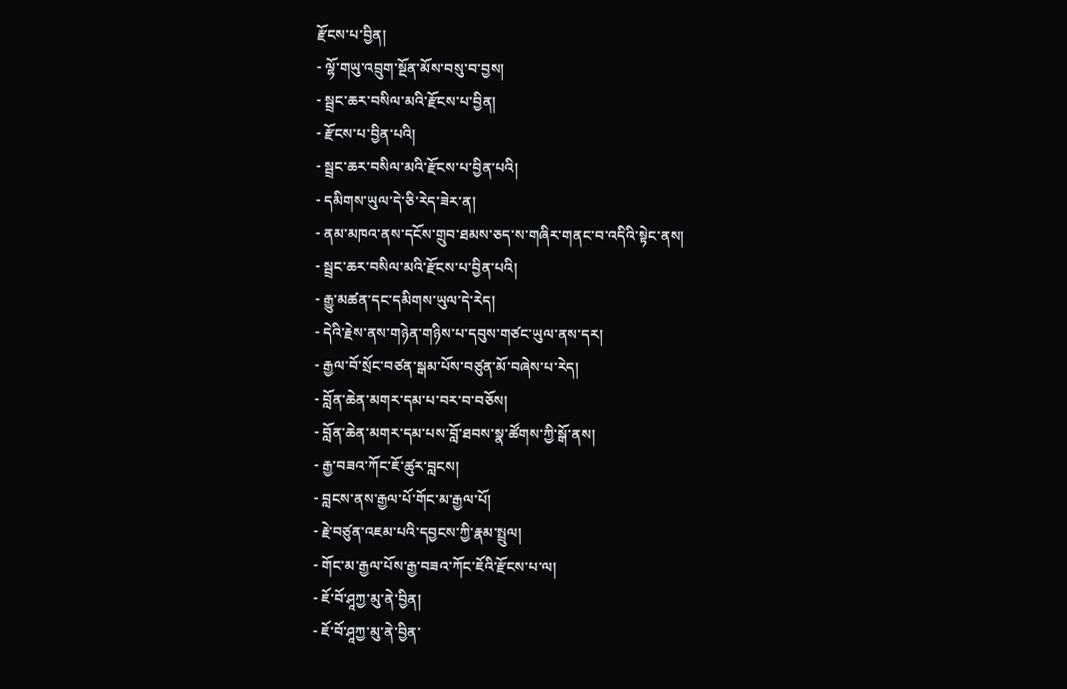རྫོངས་པ་བྱིན།
- ལྷོ་གཡུ་འབྲུག་སྔོན་མོས་བསུ་བ་བྱས།
- སྦྲང་ཆར་བསིལ་མའི་རྫོངས་པ་བྱིན།
- རྫོངས་པ་བྱིན་པའི།
- སྦྲང་ཆར་བསིལ་མའི་རྫོངས་པ་བྱིན་པའི།
- དམིགས་ཡུལ་དེ་ཅི་རེད་ཟེར་ན།
- ནམ་མཁའ་ནས་དངོས་གྲུབ་ཐམས་ཅད་ས་གཞིར་གནང་བ་འདིའི་སྟེང་ནས།
- སྦྲང་ཆར་བསིལ་མའི་རྫོངས་པ་བྱིན་པའི།
- རྒྱུ་མཚན་དང་དམིགས་ཡུལ་དེ་རེད།
- དེའི་རྗེས་ནས་གཉེན་གཉིས་པ་དབུས་གཙང་ཡུལ་ནས་དར།
- རྒྱལ་བོ་སྲོང་བཙན་སྒམ་པོས་བཙུན་མོ་བཞེས་པ་རེད།
- བློན་ཆེན་མགར་དམ་པ་བར་བ་བཅོས།
- བློན་ཆེན་མགར་དམ་པས་བློ་ཐབས་སྣ་ཚོགས་ཀྱི་སྒོ་ནས།
- རྒྱ་བཟའ་ཀོང་ཇོ་ཚུར་བླངས།
- བླངས་ནས་རྒྱལ་པོ་གོང་མ་རྒྱལ་པོ།
- རྗེ་བཙུན་འཇམ་པའི་དབྱངས་ཀྱི་རྣམ་སྤྲུལ།
- གོང་མ་རྒྱལ་པོས་རྒྱ་བཟའ་ཀོང་ཇོའི་རྫོངས་པ་ལ།
- ཇོ་བོ་ཤཱཀྱ་མུ་ནེ་བྱིན།
- ཇོ་བོ་ཤཱཀྱ་མུ་ནེ་བྱིན་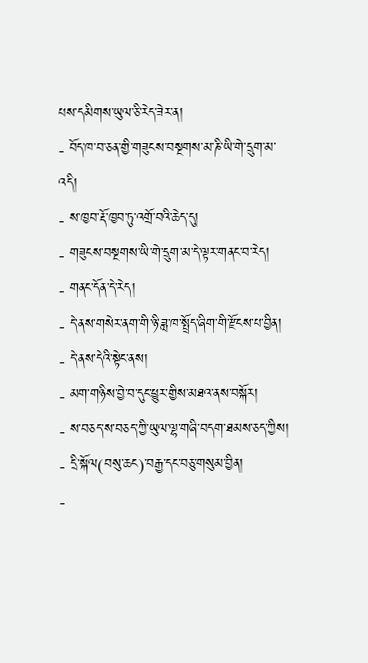པས་དམིགས་ཡུལ་ཅི་རེད་ཟེར་ན།
- བོད་ཁ་བ་ཅན་གྱི་གཟུངས་བསྔགས་མ་ཎི་ཡི་གེ་དྲུག་མ་འདི།
- ས་ཁྱབ་རྡོ་ཁྱབ་ཏུ་འགྲོ་བའི་ཆེད་དུ།
- གཟུངས་བསྔགས་ཡི་གེ་དྲུག་མ་དེ་ལྟར་གནང་བ་རེད།
- གནང་དོན་དེ་རེད།
- དེ་ནས་གསེར་ནག་གི་ཉི་ཟླ་ཁ་སྤྲོད་ཞིག་གི་རྫོངས་པ་བྱིན།
- དེ་ནས་དེའི་སྟེང་ནས།
- མག་གཉིས་བྱེ་བ་དུང་ཕྱུར་གྱིས་མཐའ་ནས་བསྐོར།
- ས་བཅད་ས་བཅད་ཀྱི་ཡུལ་ལྷ་གཞི་བདག་ཐམས་ཅད་ཀྱིས།
- དྲི་སྐོལ(བསུ་ཆང)་བརྒྱ་དང་བཅུ་གསུམ་བྱིན།
-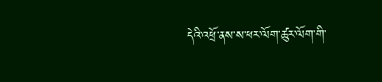དེའི་འཕྲོ་ནས་ས་ཕར་ལོག་ཚུར་ལོག་གི་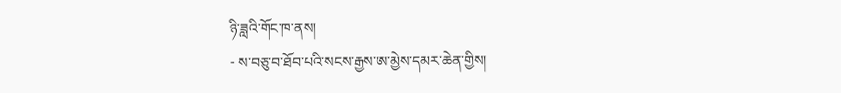ཉི་ཟླའི་གོང་ཁ་ནས།
- ས་བཅུ་བ་ཐོབ་པའི་སངས་རྒྱས་ཨ་མྱེས་དམར་ཆེན་གྱིས།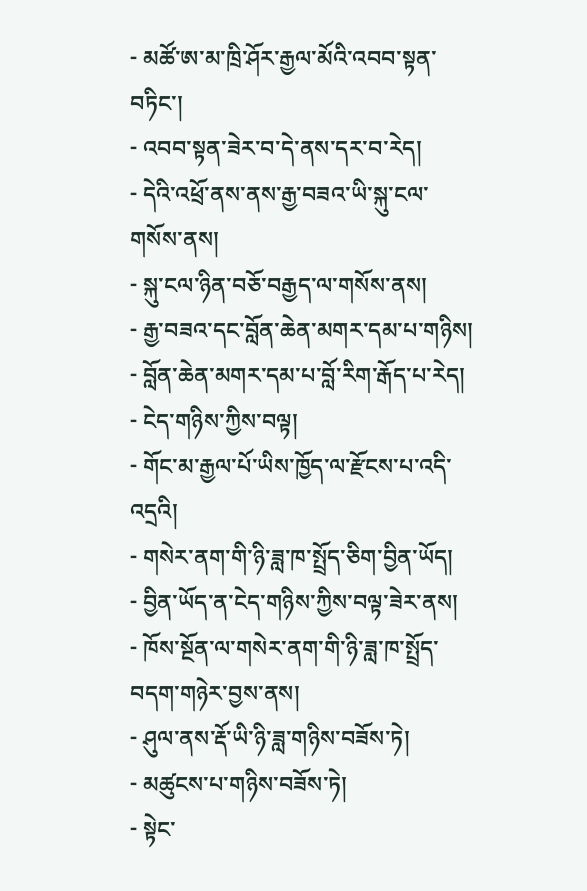- མཚོ་ཨ་མ་ཁྲི་ཤོར་རྒྱལ་མོའི་འབབ་སྟན་བཏིང་།
- འབབ་སྟན་ཟེར་བ་དེ་ནས་དར་བ་རེད།
- དེའི་འཕྲོ་ནས་ནས་རྒྱ་བཟའ་ཡི་སྐུ་ངལ་གསོས་ནས།
- སྐུ་ངལ་ཉིན་བཅོ་བརྒྱད་ལ་གསོས་ནས།
- རྒྱ་བཟའ་དང་བློན་ཆེན་མགར་དམ་པ་གཉིས།
- བློན་ཆེན་མགར་དམ་པ་བློ་རིག་རྒོད་པ་རེད།
- ངེད་གཉིས་ཀྱིས་བལྟ།
- གོང་མ་རྒྱལ་པོ་ཡིས་ཁྱོད་ལ་རྫོངས་པ་འདི་འདྲའི།
- གསེར་ནག་གི་ཉི་ཟླ་ཁ་སྤྲོད་ཅིག་བྱིན་ཡོད།
- བྱིན་ཡོད་ན་ངེད་གཉིས་ཀྱིས་བལྟ་ཟེར་ནས།
- ཁོས་སྔོན་ལ་གསེར་ནག་གི་ཉི་ཟླ་ཁ་སྤྲོད་བདག་གཉེར་བྱས་ནས།
- ཤུལ་ནས་རྡོ་ཡི་ཉི་ཟླ་གཉིས་བཟོས་ཏེ།
- མཚུངས་པ་གཉིས་བཟོས་ཏེ།
- སྟེང་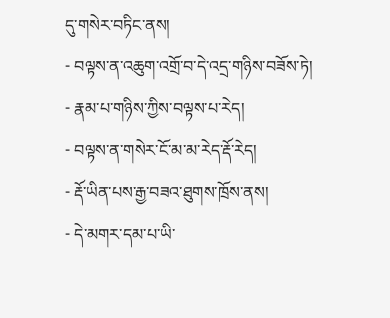དུ་གསེར་བཏིང་ནས།
- བལྟས་ན་འཆུག་འགྲོ་བ་དེ་འདྲ་གཉིས་བཟོས་ཏེ།
- རྣམ་པ་གཉིས་ཀྱིས་བལྟས་པ་རེད།
- བལྟས་ན་གསེར་ངོ་མ་མ་རེད་རྡོ་རེད།
- རྡོ་ཡིན་པས་རྒྱ་བཟའ་ཐུགས་ཁྲོས་ནས།
- དེ་མགར་དམ་པ་ཡི་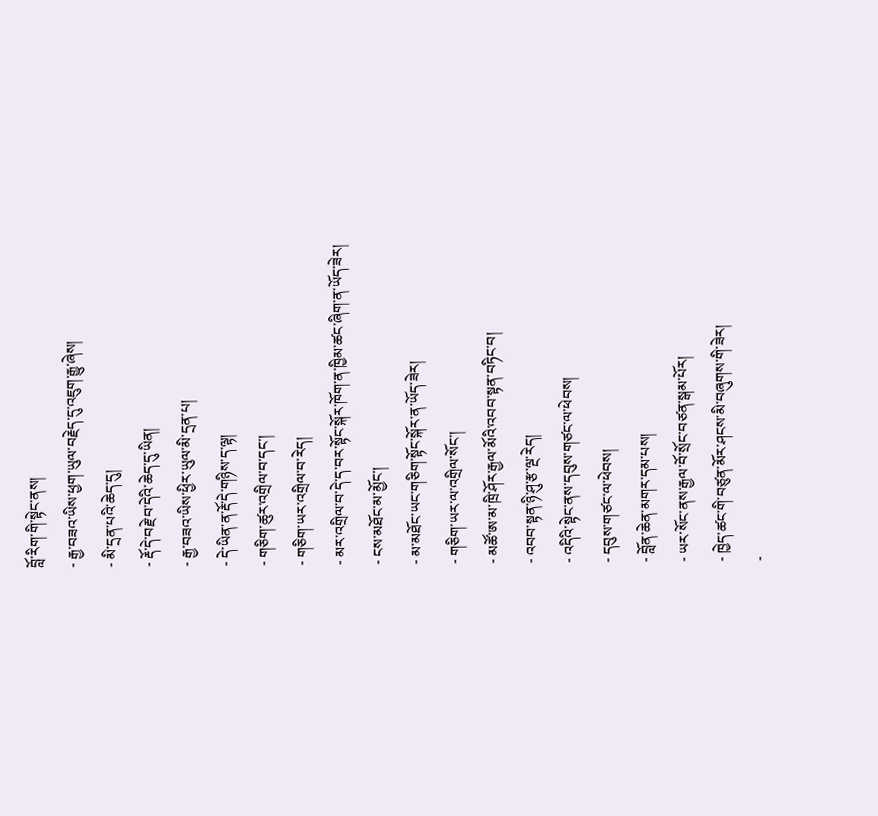བློ་རིག་གི་སྟེང་ནས།
- རྒྱ་བཟའ་ཡིས་ཕྱག་ཡུལ་བརྗེད་དུ་འཇུག་རྒྱུ་ཞེས།
- མི་དྲན་པའི་ཆེད་དུ།
- རྡོ་དེ་བརྗེ་བ་དེའི་ཆེད་དུ་ཡིན།
- རྒྱ་བཟའ་ཡིས་ཕྱིར་ཡུལ་མི་དྲན་པ།
- དེ་ཡིན་ན་རྡོ་དེ་གཉིས་ད་ལྟ།
- གཅིག་ཚུར་འགྲིལ་བ་དང་།
- གཅིག་ཡར་འགྲིལ་བ་རེད།
- མར་འགྲིལ་བ་དེ་ད་བར་སྟོང་སྐོར་ཁོག་ན་ཁྱིམ་ཚང་ཞིག་ན་ཡོད་ཟེར།
- ངས་མཐོང་མ་མྱོང་།
- མ་མཐོང་ཡང་གཅིག་སྟོང་སྐོར་ན་ཡོད་ཟེར།
- གཅིག་ཡར་ལ་འགྲིལ་སོང་།
- མཚོ་ཨ་མ་ཁྲི་ཤོར་རྒྱལ་མོའི་འབབ་སྟན་བཏིང་བ།
- འབབ་སྟན་ཉི་ཤུ་རྩ་ལྔ་རེད།
- འདིའི་སྟེང་ནས་དབུས་གཙང་ལ་ཕེབས།
- དབུས་གཙང་ལ་ཕེབས།
- བློན་ཆེན་མགར་དམ་པས།
- ཡར་སོང་ནས་རྒྱལ་བོ་སྲོང་བཙན་སྒམ་པོར།
- ཁྱེད་ཚང་གི་བཙུན་མོར་ཤངས་མི་བཞུགས་གི་ཟེར།
-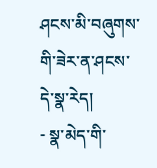ཤངས་མི་བཞུགས་གི་ཟེར་ན་ཤངས་དེ་སྣ་རེད།
- སྣ་མེད་གི་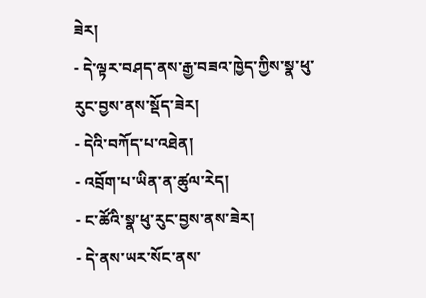ཟེར།
- དེ་ལྟར་བཤད་ནས་རྒྱ་བཟའ་ཁྱེད་ཀྱིས་སྣ་ཕུ་རུང་བྱས་ནས་སྡོད་ཟེར།
- དེའི་བཀོད་པ་འཐེན།
- འབྲོག་པ་ཡིན་ན་ཚུལ་རེད།
- ང་ཚོའི་སྣ་ཕུ་རུང་བྱས་ནས་ཟེར།
- དེ་ནས་ཡར་སོང་ནས་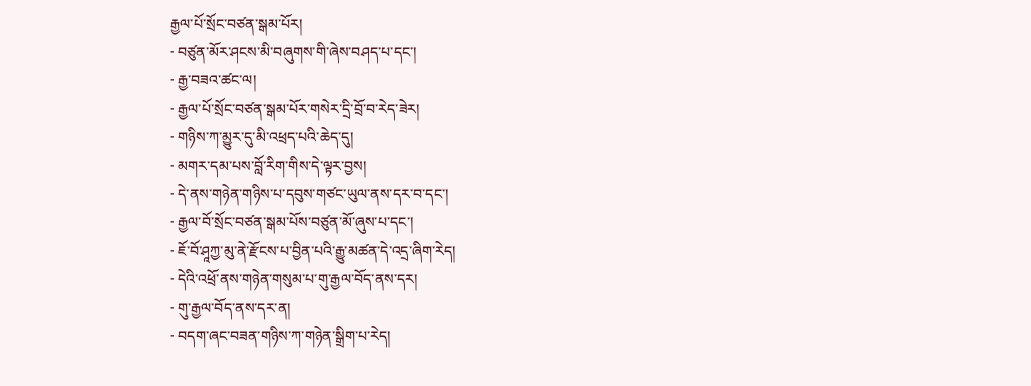རྒྱལ་པོ་སྲོང་བཙན་སྒམ་པོར།
- བཙུན་མོར་ཤངས་མི་བཞུགས་གི་ཞེས་བཤད་པ་དང་།
- རྒྱ་བཟའ་ཚང་ལ།
- རྒྱལ་པོ་སྲོང་བཙན་སྒམ་པོར་གསེར་དྲི་བྲོ་བ་རེད་ཟེར།
- གཉིས་ཀ་མྱུར་དུ་མི་འཕྲད་པའི་ཆེད་དུ།
- མགར་དམ་པས་བློ་རིག་གིས་དེ་ལྟར་བྱས།
- དེ་ནས་གཉེན་གཉིས་པ་དབུས་གཙང་ཡུལ་ནས་དར་བ་དང་།
- རྒྱལ་བོ་སྲོང་བཙན་སྒམ་པོས་བཙུན་མོ་ཞུས་པ་དང་།
- ཇོ་བོ་ཤཱཀྱ་མུ་ནེ་རྫོངས་པ་བྱིན་པའི་རྒྱུ་མཚན་དེ་འདྲ་ཞིག་རེད།
- དེའི་འཕྲོ་ནས་གཉེན་གསུམ་པ་གུ་རྒྱལ་བོད་ནས་དར།
- གུ་རྒྱལ་བོད་ནས་དར་ན།
- བདག་ཞང་བཟན་གཉིས་ཀ་གཉེན་སྒྲིག་པ་རེད།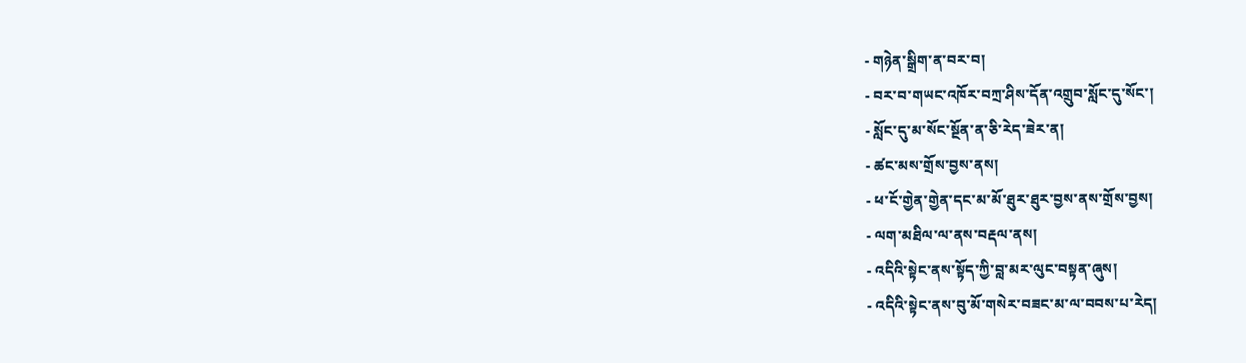- གཉེན་སྒྲིག་ན་བར་བ།
- བར་བ་གཡང་འཁོར་བཀྲ་ཤིས་དོན་འགྲུབ་སློང་དུ་སོང་།
- སློང་དུ་མ་སོང་སྔོན་ན་ཅི་རེད་ཟེར་ན།
- ཚང་མས་གྲོས་བྱས་ནས།
- ཕ་ངོ་གྱེན་གྱེན་དང་མ་མོ་ཐུར་ཐུར་བྱས་ནས་གྲོས་བྱས།
- ལག་མཐིལ་ལ་ནས་བརྡལ་ནས།
- འདིའི་སྟེང་ནས་སྟོད་ཀྱི་བླ་མར་ལུང་བསྟན་ཞུས།
- འདིའི་སྟེང་ནས་བུ་མོ་གསེར་བཟང་མ་ལ་བབས་པ་རེད།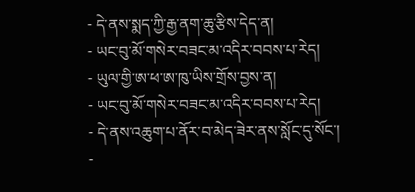- དེ་ནས་སྨད་ཀྱི་རྒྱ་ནག་ཆུ་རྩིས་དེད་ན།
- ཡང་བུ་མོ་གསེར་བཟང་མ་འདིར་བབས་པ་རེད།
- ཡུལ་གྱི་ཨ་ཕ་ཨ་ཁུ་ཡིས་གྲོས་བྱས་ན།
- ཡང་བུ་མོ་གསེར་བཟང་མ་འདིར་བབས་པ་རེད།
- དེ་ནས་འཆུག་པ་ནོར་བ་མེད་ཟེར་ནས་སློང་དུ་སོང་།
-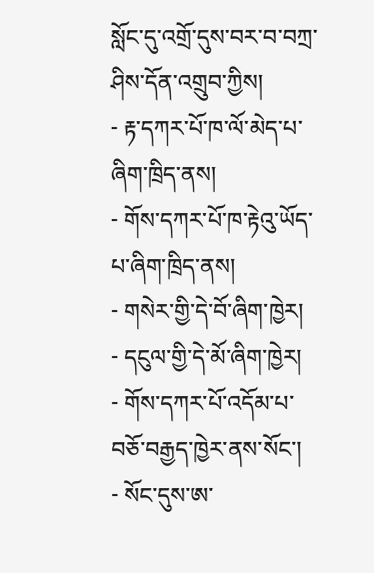སློང་དུ་འགྲོ་དུས་བར་བ་བཀྲ་ཤིས་དོན་འགྲུབ་ཀྱིས།
- རྟ་དཀར་པོ་ཁ་ལོ་མེད་པ་ཞིག་ཁྲིད་ནས།
- གོས་དཀར་པོ་ཁ་རྟེའུ་ཡོད་པ་ཞིག་ཁྲིད་ནས།
- གསེར་གྱི་དེ་བོ་ཞིག་ཁྱེར།
- དངུལ་གྱི་དེ་མོ་ཞིག་ཁྱེར།
- གོས་དཀར་པོ་འདོམ་པ་བཅོ་བརྒྱད་ཁྱེར་ནས་སོང་།
- སོང་དུས་ཨ་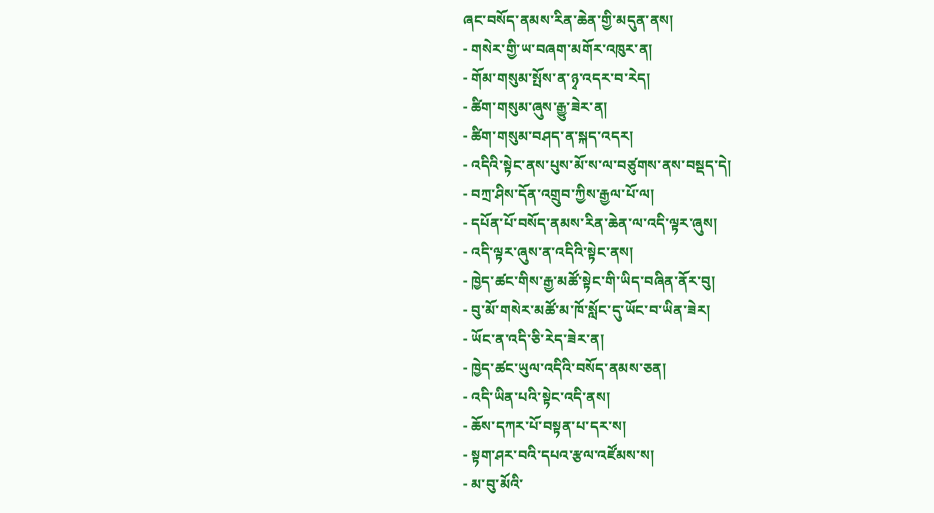ཞང་བསོད་ནམས་རིན་ཆེན་གྱི་མདུན་ནས།
- གསེར་གྱི་ཡ་བཞག་མགོར་འཁུར་ན།
- གོམ་གསུམ་སྤོས་ན་ཉྭ་འདར་བ་རེད།
- ཚིག་གསུམ་ཞུས་རྒྱུ་ཟེར་ན།
- ཚིག་གསུམ་བཤད་ན་སྐད་འདར།
- འདིའི་སྟེང་ནས་པུས་མོ་ས་ལ་བཙུགས་ནས་བསྡད་དེ།
- བཀྲ་ཤིས་དོན་འགྲུབ་ཀྱིས་རྒྱལ་པོ་ལ།
- དཔོན་པོ་བསོད་ནམས་རིན་ཆེན་ལ་འདི་ལྟར་ཞུས།
- འདི་ལྟར་ཞུས་ན་འདིའི་སྟེང་ནས།
- ཁྱེད་ཚང་གིས་རྒྱ་མཚོ་སྟེང་གི་ཡིད་བཞིན་ནོར་བུ།
- བུ་མོ་གསེར་མཚོ་མ་ཁོ་སློང་དུ་ཡོང་བ་ཡིན་ཟེར།
- ཡོང་ན་འདི་ཅི་རེད་ཟེར་ན།
- ཁྱེད་ཚང་ཡུལ་འདིའི་བསོད་ནམས་ཅན།
- འདི་ཡིན་པའི་སྟེང་འདི་ནས།
- ཆོས་དཀར་པོ་བསྟན་པ་དར་ས།
- སྟག་ཤར་བའི་དཔའ་རྩལ་འཛོམས་ས།
- མ་བུ་མོའི་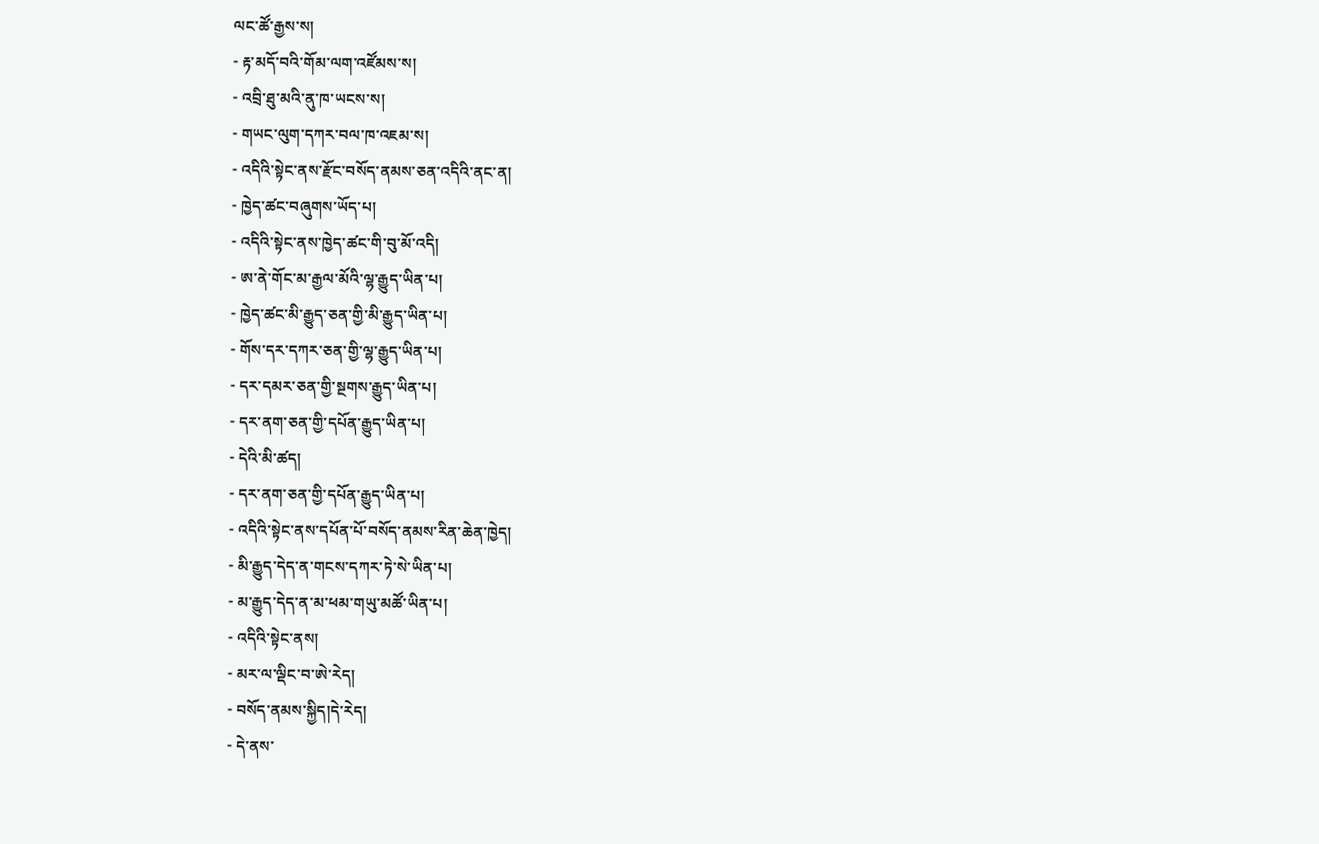ལང་ཚོ་རྒྱས་ས།
- རྟ་མདོ་བའི་གོམ་ལག་འཛོམས་ས།
- འབྲི་ཐུ་མའི་ནུ་ཁ་ཡངས་ས།
- གཡང་ལུག་དཀར་བལ་ཁ་འཇམ་ས།
- འདིའི་སྟེང་ནས་རྫོང་བསོད་ནམས་ཅན་འདིའི་ནང་ན།
- ཁྱེད་ཚང་བཞུགས་ཡོད་པ།
- འདིའི་སྟེང་ནས་ཁྱེད་ཚང་གི་བུ་མོ་འདི།
- ཨ་ནེ་གོང་མ་རྒྱལ་མོའི་ལྷ་རྒྱུད་ཡིན་པ།
- ཁྱེད་ཚང་མི་རྒྱུད་ཅན་གྱི་མི་རྒྱུད་ཡིན་པ།
- གོས་དར་དཀར་ཅན་གྱི་ལྷ་རྒྱུད་ཡིན་པ།
- དར་དམར་ཅན་གྱི་སྔགས་རྒྱུད་ཡིན་པ།
- དར་ནག་ཅན་གྱི་དཔོན་རྒྱུད་ཡིན་པ།
- དེའི་མི་ཚད།
- དར་ནག་ཅན་གྱི་དཔོན་རྒྱུད་ཡིན་པ།
- འདིའི་སྟེང་ནས་དཔོན་པོ་བསོད་ནམས་རིན་ཆེན་ཁྱེད།
- མི་རྒྱུད་དེད་ན་གངས་དཀར་ཏེ་སེ་ཡིན་པ།
- མ་རྒྱུད་དེད་ན་མ་ཕམ་གཡུ་མཚོ་ཡིན་པ།
- འདིའི་སྟེང་ནས།
- མར་ལ་ལྡིང་བ་ཨེ་རེད།
- བསོད་ནམས་སྐྱིད།དེ་རེད།
- དེ་ནས་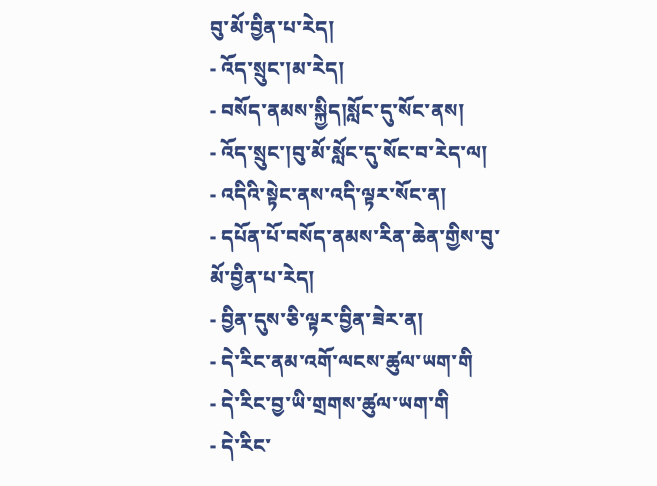བུ་མོ་བྱིན་པ་རེད།
- འོད་སྲུང་།མ་རེད།
- བསོད་ནམས་སྐྱིད།སློང་དུ་སོང་ནས།
- འོད་སྲུང་།བུ་མོ་སློང་དུ་སོང་བ་རེད་ལ།
- འདིའི་སྟེང་ནས་འདི་ལྟར་སོང་ན།
- དཔོན་པོ་བསོད་ནམས་རིན་ཆེན་གྱིས་བུ་མོ་བྱིན་པ་རེད།
- བྱིན་དུས་ཅི་ལྟར་བྱིན་ཟེར་ན།
- དེ་རིང་ནམ་འགོ་ལངས་ཚུལ་ཡག་གི
- དེ་རིང་བྱ་ཡི་གྲགས་ཚུལ་ཡག་གི
- དེ་རིང་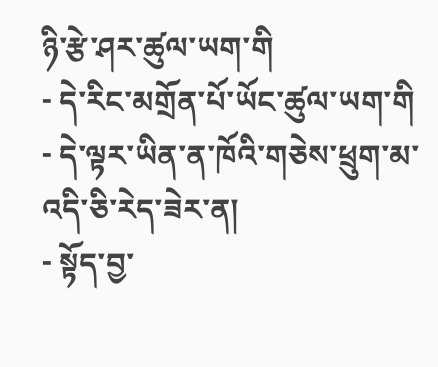ཉི་རྩེ་ཤར་ཚུལ་ཡག་གི
- དེ་རིང་མགྲོན་པོ་ཡོང་ཚུལ་ཡག་གི
- དེ་ལྟར་ཡིན་ན་ཁོའི་གཅེས་ཕྲུག་མ་འདི་ཅི་རེད་ཟེར་ན།
- སྟོད་བྱ་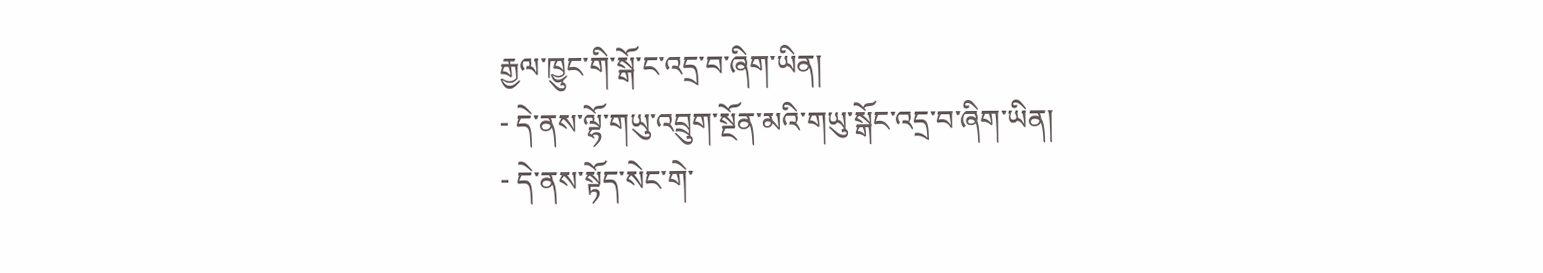རྒྱལ་ཁྱུང་གི་སྒོ་ང་འདྲ་བ་ཞིག་ཡིན།
- དེ་ནས་ལྷོ་གཡུ་འབྲུག་སྔོན་མའི་གཡུ་སྒོང་འདྲ་བ་ཞིག་ཡིན།
- དེ་ནས་སྟོད་སེང་གེ་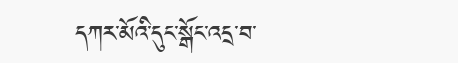དཀར་མོའི་དུང་སྒོང་འདྲ་བ་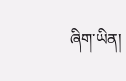ཞིག་ཡིན།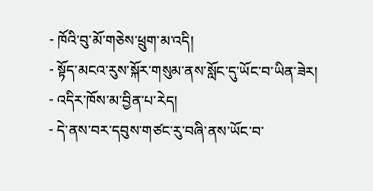- ཁོའི་བུ་མོ་གཅེས་ཕྲུག་མ་འདི།
- སྟོད་མངའ་རུས་སྐོར་གསུམ་ནས་སློང་དུ་ཡོང་བ་ཡིན་ཟེར།
- འདིར་ཁོས་མ་བྱིན་པ་རེད།
- དེ་ནས་བར་དབུས་གཙང་རུ་བཞི་ནས་ཡོང་བ་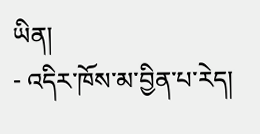ཡིན།
- འདིར་ཁོས་མ་བྱིན་པ་རེད།